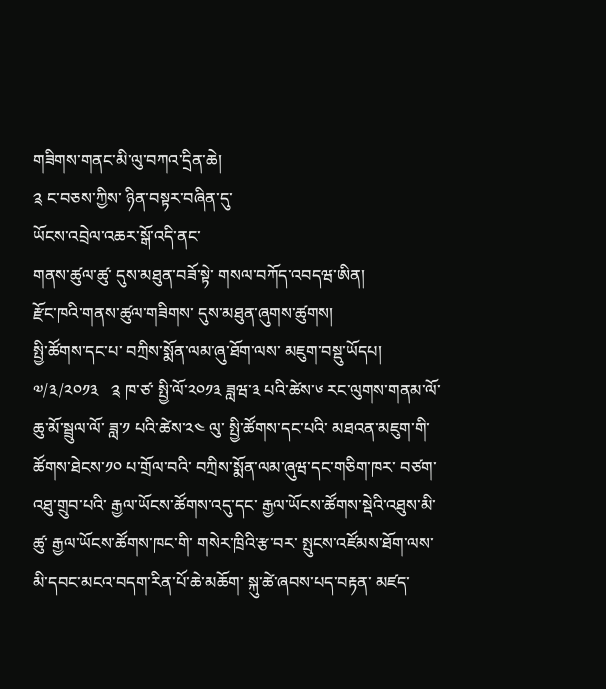གཟིགས་གནང་མི་ལུ་བཀའ་དྲིན་ཆེ།
༉ ང་བཅས་ཀྱིས་ ཉིན་བསྟར་བཞིན་དུ་
ཡོངས་འབྲེལ་འཆར་སྒོ་འདི་ནང་
གནས་ཚུལ་ཚུ་ དུས་མཐུན་བཟོ་སྟེ་ གསལ་བཀོད་འབདཝ་ཨིན།
རྫོང་ཁའི་གནས་ཚུལ་གཟིགས་ དུས་མཐུན་ཞུགས་ཚུགས།
སྤྱི་ཚོགས་དང་པ་ བཀྲིས་སྨོན་ལམ་ཞུ་ཐོག་ལས་ མཇུག་བསྡུ་ཡོདཔ།
༧/༣/༢༠༡༣   ༉ ཁ་ཙ་ སྤྱི་ལོ་༢༠༡༣ ཟླཝ་༣ པའི་ཚེས་༦ རང་ལུགས་གནམ་ལོ་ཆུ་མོ་སྦྲུལ་ལོ་ ཟླ་༡ པའི་ཚེས་༢༤ ལུ་ སྤྱི་ཚོགས་དང་པའི་ མཐའན་མཇུག་གི་ ཚོགས་ཐེངས་༡༠ པ་གྲོལ་བའི་ བཀྲིས་སྨོན་ལམ་ཞུཝ་དང་གཅིག་ཁར་ བཙག་འཐུ་གྲུབ་པའི་ རྒྱལ་ཡོངས་ཚོགས་འདུ་དང་ རྒྱལ་ཡོངས་ཚོགས་སྡེའི་འཐུས་མི་ཚུ་ རྒྱལ་ཡོངས་ཚོགས་ཁང་གི་ གསེར་ཁྲིའི་རྩ་བར་ སྤུངས་འཛོམས་ཐོག་ལས་ མི་དབང་མངའ་བདག་རིན་པོ་ཆེ་མཆོག་ སྐུ་ཚེ་ཞབས་པད་བརྟན་ མཛད་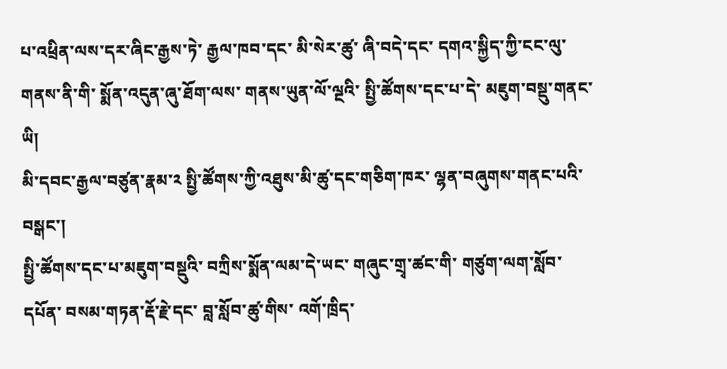པ་འཕྲིན་ལས་དར་ཞིང་རྒྱས་ཏེ་ རྒྱལ་ཁབ་དང་ མི་སེར་ཚུ་ ཞི་བདེ་དང་ དགའ་སྐྱིད་ཀྱི་ངང་ལུ་ གནས་ནི་གི་ སྨོན་འདུན་ཞུ་ཐོག་ལས་ གནས་ཡུན་ལོ་ལྔའི་ སྤྱི་ཚོགས་དང་པ་དེ་ མཇུག་བསྡུ་གནང་ཡི།
མི་དབང་རྒྱལ་བཙུན་རྣམ་༢ སྤྱི་ཚོགས་ཀྱི་འཐུས་མི་ཚུ་དང་གཅིག་ཁར་ ལྷན་བཞུགས་གནང་པའི་བསྒང་།
སྤྱི་ཚོགས་དང་པ་མཇུག་བསྡུའི་ བཀྲིས་སྨོན་ལམ་དེ་ཡང་ གཞུང་གྲྭ་ཚང་གི་ གཙུག་ལག་སློབ་དཔོན་ བསམ་གཏན་རྡོ་རྗེ་དང་ བླ་སློབ་ཚུ་གིས་ འགོ་ཁྲིད་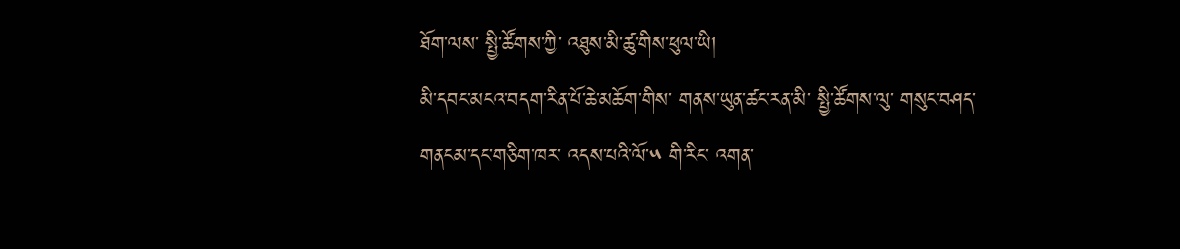ཐོག་ལས་ སྤྱི་ཚོགས་ཀྱི་ འཐུས་མི་ཚུ་གིས་ཕུལ་ཡི།
མི་དབང་མངའ་བདག་རིན་པོ་ཆེ་མཆོག་གིས་ གནས་ཡུན་ཚང་རན་མི་ སྤྱི་ཚོགས་ལུ་ གསུང་བཤད་གནངམ་དང་གཅིག་ཁར་ འདས་པའི་ལོ་༥ གི་རིང་ འགན་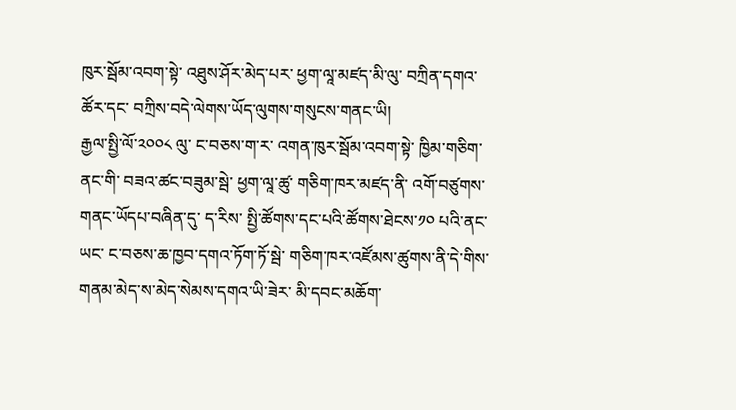ཁུར་སྦོམ་འབག་སྟེ་ འཐུས་ཤོར་མེད་པར་ ཕྱག་ལཱ་མཛད་མི་ལུ་ བཀྲིན་དགའ་ཚོར་དང་ བཀྲིས་བདེ་ལེགས་ཡོད་ལུགས་གསུངས་གནང་ཡི།
རྒྱལ་སྤྱི་ལོ་༢༠༠༨ ལུ་ ང་བཅས་ག་ར་ འགན་ཁུར་སྦོམ་འབག་སྟེ་ ཁྱིམ་གཅིག་ནང་གི་ བཟའ་ཚང་བཟུམ་སྦེ་ ཕྱག་ལཱ་ཚུ་ གཅིག་ཁར་མཛད་ནི་ འགོ་བཙུགས་གནང་ཡོདཔ་བཞིན་དུ་ ད་རིས་ སྤྱི་ཚོགས་དང་པའི་ཚོགས་ཐེངས་༡༠ པའི་ནང་ཡང་ ང་བཅས་ཆ་ཁྱབ་དགའ་ཏོག་ཏོ་སྦེ་ གཅིག་ཁར་འཛོམས་ཚུགས་ནི་དེ་གིས་ གནམ་མེད་ས་མེད་སེམས་དགའ་ཡི་ཟེར་ མི་དབང་མཆོག་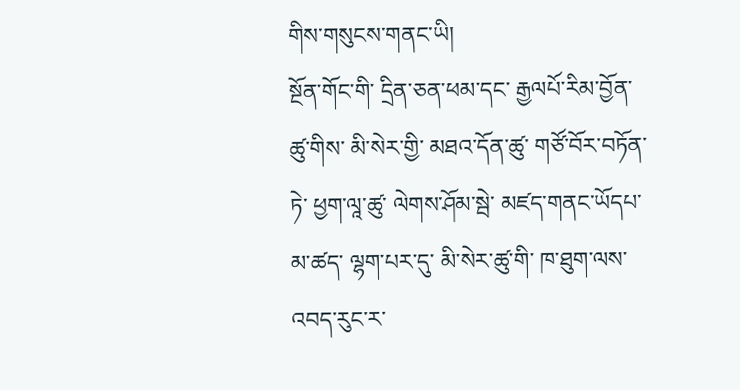གིས་གསུངས་གནང་ཡི།
སྔོན་གོང་གི་ དྲིན་ཅན་ཕམ་དང་ རྒྱལཔོ་རིམ་བྱོན་ཚུ་གིས་ མི་སེར་གྱི་ མཐའ་དོན་ཚུ་ གཙོ་བོར་བཏོན་ཏེ་ ཕྱག་ལཱ་ཚུ་ ལེགས་ཤོམ་སྦེ་ མཛད་གནང་ཡོདཔ་མ་ཚད་ ལྷག་པར་དུ་ མི་སེར་ཚུ་གི་ ཁ་ཐུག་ལས་འབད་རུང་ར་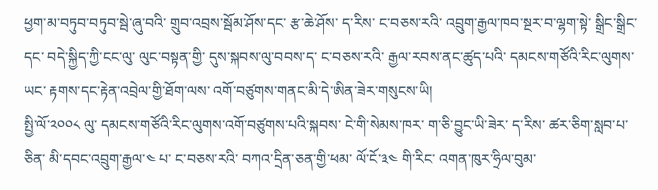ཕྱག་མ་བཏུབ་བཏུབ་སྦེ་ཞུ་བའི་ གྲུབ་འབྲས་སྦོམ་ཤོས་དང་ རྩ་ཆེ་ཤོས་ ད་རིས་ ང་བཅས་རའི་ འབྲུག་རྒྱལ་ཁབ་སྔར་བ་ལྷག་སྟེ་ སྒྲིང་སྒྲིང་དང་ བདེ་སྐྱིད་ཀྱི་ངང་ལུ་ ལུང་བསྟན་གྱི་ དུས་སྐབས་ལུ་བབས་ད་ ང་བཅས་རའི་ རྒྱལ་རབས་ནང་ཚུད་པའི་ དམངས་གཙོའི་རིང་ལུགས་ཡང་ རྟགས་དང་རྟེན་འབྲེལ་གྱི་ཐོག་ལས་ འགོ་བཙུགས་གནང་མི་དེ་ཨིན་ཟེར་གསུངས་ཡི།
སྤྱི་ལོ་༢༠༠༨ ལུ་ དམངས་གཙོའི་རིང་ལུགས་འགོ་བཙུགས་པའི་སྐབས་ ངེ་གི་སེམས་ཁར་ ག་ཅི་བྱུང་ཡི་ཟེར་ ད་རིས་ ཚར་ཅིག་སླབ་པ་ཅིན་ མི་དབང་འབྲུག་རྒྱལ་༤ པ་ ང་བཅས་རའི་ བཀའ་དྲིན་ཅན་གྱི་ཕམ་ ལོ་ངོ་༣༤ གི་རིང་ འགན་ཁུར་ཧྲིལ་བུམ་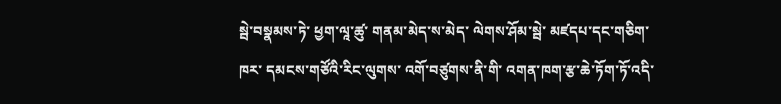སྦེ་བསྣམས་ཏེ་ ཕྱག་ལཱ་ཚུ་ གནམ་མེད་ས་མེད་ ལེགས་ཤོམ་སྦེ་ མཛདཔ་དང་གཅིག་ཁར་ དམངས་གཙོའི་རིང་ལུགས་ འགོ་བཙུགས་ནི་གི་ འགན་ཁག་རྩ་ཆེ་ཏོག་ཏོ་འདི་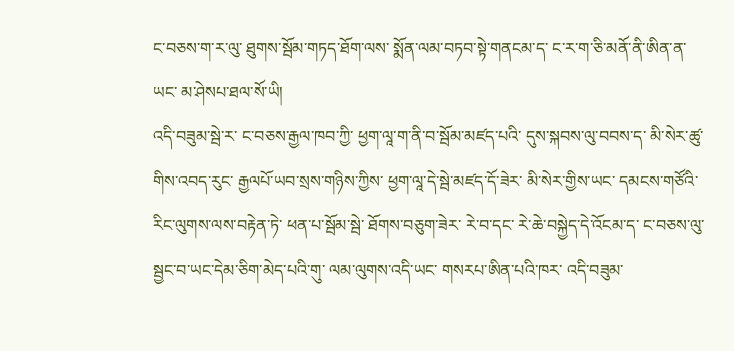ང་བཅས་ག་ར་ལུ་ ཐུགས་སྦོམ་གཏད་ཐོག་ལས་ སྨོན་ལམ་བཏབ་སྟེ་གནངམ་ད་ ང་ར་ག་ཅི་མནོ་ནི་ཨིན་ན་ཡང་ མ་ཤེསཔ་ཐལ་སོ་ཡི།
འདི་བཟུམ་སྦེ་ར་ ང་བཅས་རྒྱལ་ཁབ་ཀྱི་ ཕྱག་ལཱ་ག་ནི་བ་སྦོམ་མཛད་པའི་ དུས་སྐབས་ལུ་བབས་ད་ མི་སེར་ཚུ་གིས་འབད་རུང་ རྒྱལཔོ་ཡབ་སྲས་གཉིས་ཀྱིས་ ཕྱག་ལཱ་དེ་སྦེ་མཛད་དོ་ཟེར་ མི་སེར་གྱིས་ཡང་ དམངས་གཙོའི་རིང་ལུགས་ལས་བརྟེན་ཏེ་ ཕན་པ་སྦོམ་སྦེ་ ཐོགས་བཅུག་ཟེར་ རེ་བ་དང་ རེ་ཆེ་བསྐྱེད་དེ་འོངམ་ད་ ང་བཅས་ལུ་ སྦྱང་བ་ཡང་དེམ་ཅིག་མེད་པའི་གུ་ ལམ་ལུགས་འདི་ཡང་ གསརཔ་ཨིན་པའི་ཁར་ འདི་བཟུམ་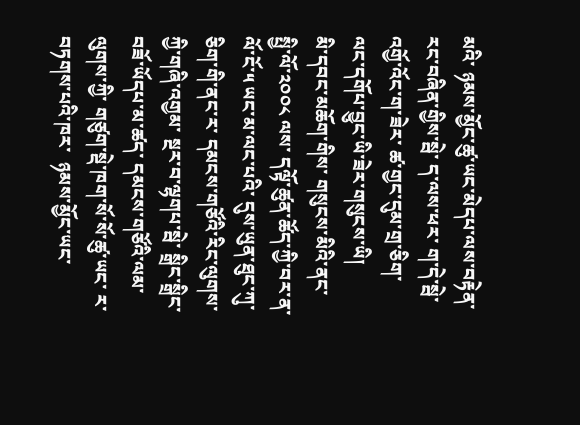མའི་ ཉམས་མྱོང་ཚུ་ཡང་མེདཔ་ལས་བརྟེན་ རང་བཞིན་གྱིས་སྦེ་ ད་ལས་ཕར་ ག་དེ་སྦེ་འགྱོ་འོང་ག་ཟེར་ ཚ་གྱང་དུམ་གྲ་ཅིག་ ལང་དགོཔ་བྱུང་ཡི་ཟེར་གསུངས་ཡི།
མི་དབང་མཆོག་གིས་ གསུངས་མིའི་ནང་ སྤྱི་ལོ་༢༠༠༨ ལས་ དལྟོ་ཚུན་ཚོད་ཀྱི་བར་ན་ ལོ་ངོ་༥ ཡང་མ་ལང་པའི་ དུས་ཡུན་ཐུང་ཀུ་ཅིག་གི་ནང་ར་ དམངས་གཙོའི་རིང་ལུགས་ཀྱི་གཞི་འགྱམ་ སྔར་བ་ལྷགཔ་སྦེ་ སྒྲིང་སྒྲིང་བཟོ་ཡོདཔ་མ་ཚད་ དམངས་གཙོའི་ལམ་ལུགས་ཀྱི་ གཙུག་སྡེ་ཁག་སོ་སོ་ཚུ་ཡང་ ར་བཏགས་པའི་ཁར་  ཉམས་མྱོང་ཡང་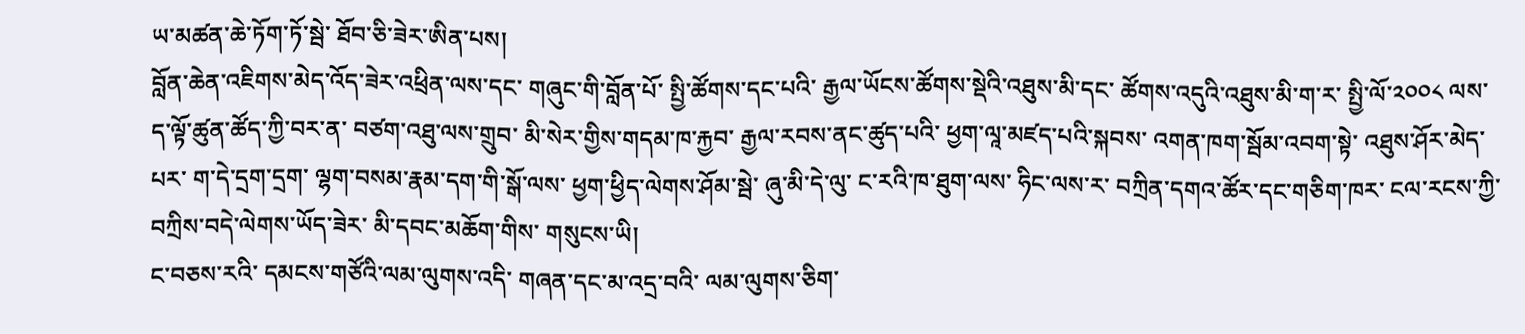ཡ་མཚན་ཆེ་ཏོག་ཏོ་སྦེ་ ཐོབ་ཅི་ཟེར་ཨིན་པས།
བློན་ཆེན་འཇིགས་མེད་འོད་ཟེར་འཕྲིན་ལས་དང་ གཞུང་གི་བློན་པོ་ སྤྱི་ཚོགས་དང་པའི་ རྒྱལ་ཡོངས་ཚོགས་སྡེའི་འཐུས་མི་དང་ ཚོགས་འདུའི་འཐུས་མི་ག་ར་ སྤྱི་ལོ་༢༠༠༨ ལས་ ད་ལྟོ་ཚུན་ཚོད་ཀྱི་བར་ན་ བཙག་འཐུ་ལས་གྲུབ་ མི་སེར་གྱིས་གདམ་ཁ་རྐྱབ་ རྒྱལ་རབས་ནང་ཚུད་པའི་ ཕྱག་ལཱ་མཛད་པའི་སྐབས་ འགན་ཁག་སྦོམ་འབག་སྟེ་ འཐུས་ཤོར་མེད་པར་ ག་དེ་དྲག་དྲག་ ལྷག་བསམ་རྣམ་དག་གི་སྒོ་ལས་ ཕྱག་ཕྱིད་ལེགས་ཤོམ་སྦེ་ ཞུ་མི་དེ་ལུ་ ང་རའི་ཁ་ཐུག་ལས་ ཧིང་ལས་ར་ བཀྲིན་དགའ་ཚོར་དང་གཅིག་ཁར་ ངལ་རངས་ཀྱི་ བཀྲིས་བདེ་ལེགས་ཡོད་ཟེར་ མི་དབང་མཆོག་གིས་ གསུངས་ཡི།
ང་བཅས་རའི་ དམངས་གཙོའི་ལམ་ལུགས་འདི་ གཞན་དང་མ་འདྲ་བའི་ ལམ་ལུགས་ཅིག་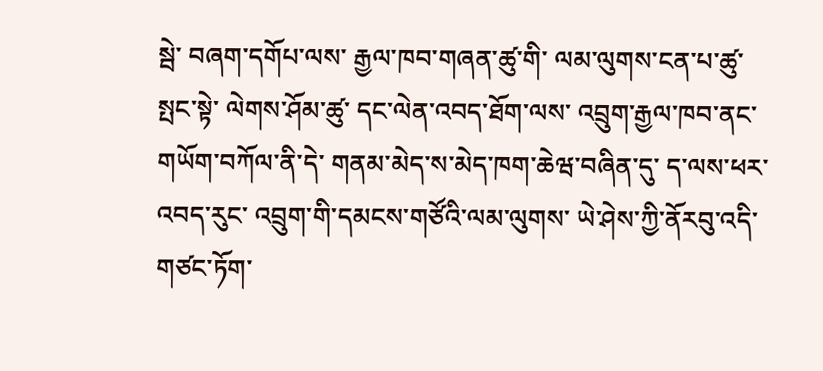སྦེ་ བཞག་དགོཔ་ལས་ རྒྱལ་ཁབ་གཞན་ཚུ་གི་ ལམ་ལུགས་ངན་པ་ཚུ་སྤང་སྟེ་ ལེགས་ཤོམ་ཚུ་ དང་ལེན་འབད་ཐོག་ལས་ འབྲུག་རྒྱལ་ཁབ་ནང་ གཡོག་བཀོལ་ནི་དེ་ གནམ་མེད་ས་མེད་ཁག་ཆེཝ་བཞིན་དུ་ ད་ལས་ཕར་འབད་རུང་ འབྲུག་གི་དམངས་གཙོའི་ལམ་ལུགས་ ཡེ་ཤེས་ཀྱི་ནོརབུ་འདི་ གཙང་ཏོག་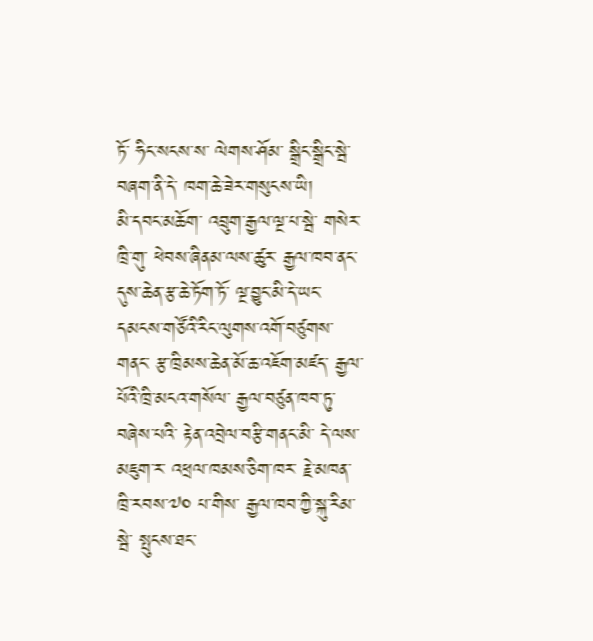ཏོ་ ཧིང་སངས་ས་ ལེགས་ཤོམ་ སྒྲིང་སྒྲིང་སྦེ་ བཞག་ནི་དེ་ ཁག་ཆེ་ཟེར་གསུངས་ཡི།
མི་དབང་མཆོག་ འབྲུག་རྒྱལ་ལྔ་པ་སྦེ་ གསེར་ཁྲི་གུ་ ཕེབས་ཞིནམ་ལས་ཚུར་ རྒྱལ་ཁབ་ནང་ དུས་ཆེན་རྩ་ཆེ་ཏོག་ཏོ་ ལྔ་བྱུང་མི་དེ་ཡང་ དམངས་གཙོའི་རིང་ལུགས་འགོ་བཙུགས་གནང་ རྩ་ཁྲིམས་ཆེན་མོ་ཆ་འཇོག་མཛད་ རྒྱལ་པོའི་ཁྲི་མངའ་གསོལ་ རྒྱལ་བཙུན་ཁབ་ཏུ་བཞེས་པའི་ རྟེན་འབྲེལ་བརྩི་གནང་མི་ དེ་ལས་ མཇུག་ར་ འཕྲལ་ཁམས་ཅིག་ཁར་ རྗེ་མཁན་ཁྲི་རབས་༧༠ པ་གིས་ རྒྱལ་ཁབ་ཀྱི་སྐུ་རིམ་སྦེ་ སྤུངས་ཐང་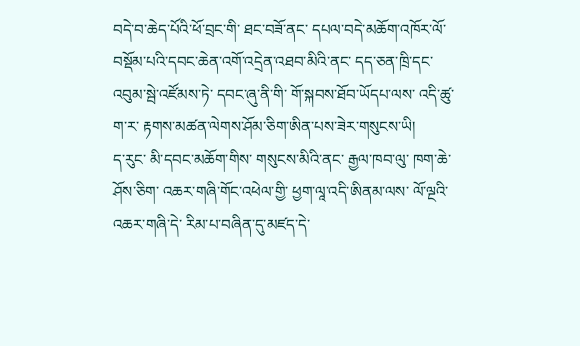བདེ་བ་ཆེད་པོའི་ཕོ་བྲང་གི་ ཐང་བཟོ་ནང་ དཔལ་བདེ་མཆོག་འཁོར་ལོ་བསྡོམ་པའི་དབང་ཆེན་འགོ་འདྲེན་འཐབ་མིའི་ནང་ དད་ཅན་ཁྲི་དང་ འབུམ་སྦེ་འཛོམས་ཏེ་ དབང་ཞུ་ནི་གི་ གོ་སྐབས་ཐོབ་ཡོདཔ་ལས་ འདི་ཚུ་ག་ར་ རྟགས་མཚན་ལེགས་ཤོམ་ཅིག་ཨིན་པས་ཟེར་གསུངས་ཡི།
ད་རུང་ མི་དབང་མཆོག་གིས་ གསུངས་མིའི་ནང་ རྒྱལ་ཁབ་ལུ་ ཁག་ཆེ་ཤོས་ཅིག་ འཆར་གཞི་གོང་འཕེལ་གྱི་ ཕྱག་ལཱ་འདི་ཨིནམ་ལས་ ལོ་ལྔའི་འཆར་གཞི་དེ་ རིམ་པ་བཞིན་དུ་མཛད་དེ་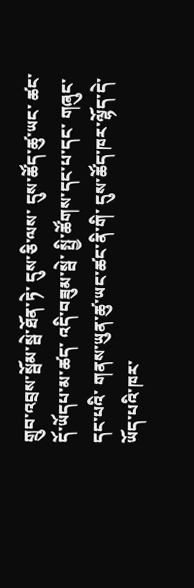གྲུབ་འབྲས་སྦོམ་སྦེ་ཐོན་ཏེ་ དུས་ཅི་ལས་ དུས་ཚོད་ཚུ་ཡང་ ཚང་དོ་ཡོདཔ་མ་ཚད་ འདི་བཟུམ་སྦེ་ སྤྱི་ཚོགས་དང་པ་དང་ གཞུང་དང་པའི་ གནས་ཡུན་ཚུ་ཡང་ཚང་ནི་གི་ དུས་ཚོད་ཁར་ལྷོད་དེ་ཡོད་པའི་ཁར་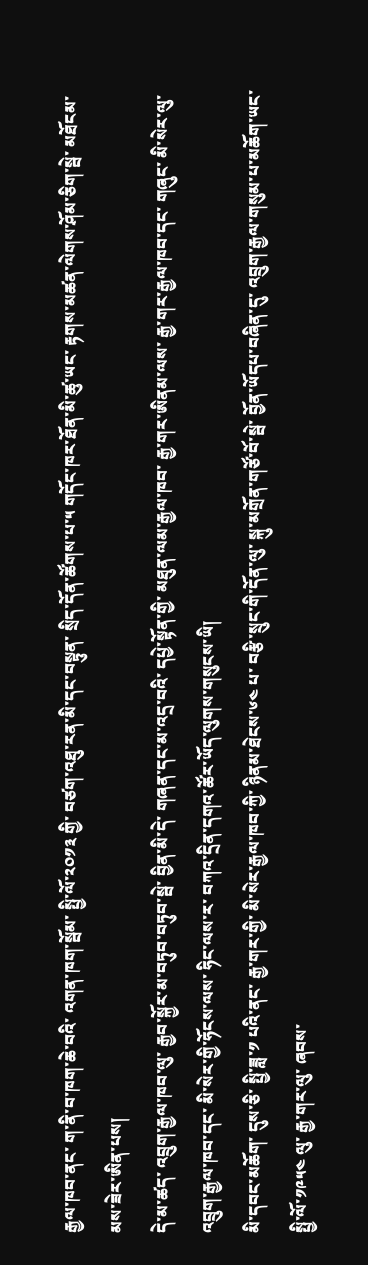རྒྱལ་ཁབ་ནང་ ག་ནི་བ་ཁག་ཆེ་བའི་ འགན་ཁག་སྦོམ་ སྤྱི་ལོ་༢༠༡༣ གྱི་ བཙག་འཐུ་རན་མི་དང་བསྟུན་ སྲིད་དོན་ཚོགས་པ་༥ གདོང་ཁར་ཐོན་མི་ཚུ་ཡང་ རྟགས་མཚན་ལེགས་ཤོམ་ཅིག་སྦེ་ མཐོངམ་མས་ཟེར་ཨིན་པས།
དེ་མ་ཚད་ འབྲུག་རྒྱལ་ཁབ་ལུ་ རྒྱབ་སྐྱོར་མ་བཏུབ་བཏུབ་སྦེ་ བྱིན་མི་དེ་ གཞན་དང་མ་འདྲ་བའི་ དཔྱེ་སྟོན་གྱི་ མཐུན་ལམ་རྒྱལ་ཁབ་ རྒྱ་གར་ཨིནམ་ལས་ རྒྱ་གར་རྒྱལ་ཁབ་དང་ གཞུང་ མི་སེར་ལུ་ འབྲུག་རྒྱལ་ཁབ་དང་ མི་སེར་གྱི་ཧོངས་ལས་ ཧིང་ལས་ར་ བཀའ་དྲིན་དགའ་ཚོར་ཡོད་ལུགས་གསུངས་ཡི།
མི་དབང་མཆོག་ དུས་ཅི་ སྤྱི་ཟླ་༡ པའི་ནང་ རྒྱ་གར་གྱི་ མི་སེར་རྒྱལ་ཁབ་ཀྱི་ ཉིནམ་ཐེངས་༦༤ པ་ བརྩི་སྲུང་གི་དོན་ལུ་ སྐུ་མགྲོན་གཙོ་བོ་སྦེ་ བྱོན་ཡོདཔ་བཞིན་དུ་ འབྲུག་རྒྱལ་གསུམ་པ་མཆོག་ཡང་ སྤྱི་ལོ་༡༩༥༤ ལུ་ རྒྱ་གར་ལུ་ ཞབས་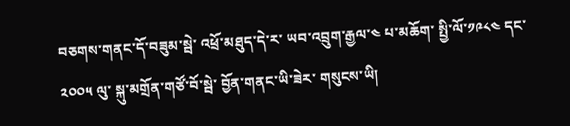བཅགས་གནང་དོ་བཟུམ་སྦེ་ འཕྲོ་མཐུད་དེ་ར་ ཡབ་འབྲུག་རྒྱལ་༤ པ་མཆོག་ སྤྱི་ལོ་༡༩༨༤ དང་༢༠༠༥ ལུ་ སྐུ་མགྲོན་གཙོ་བོ་སྦེ་ བྱོན་གནང་ཡི་ཟེར་ གསུངས་ཡི།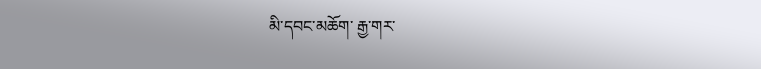མི་དབང་མཆོག་ རྒྱ་གར་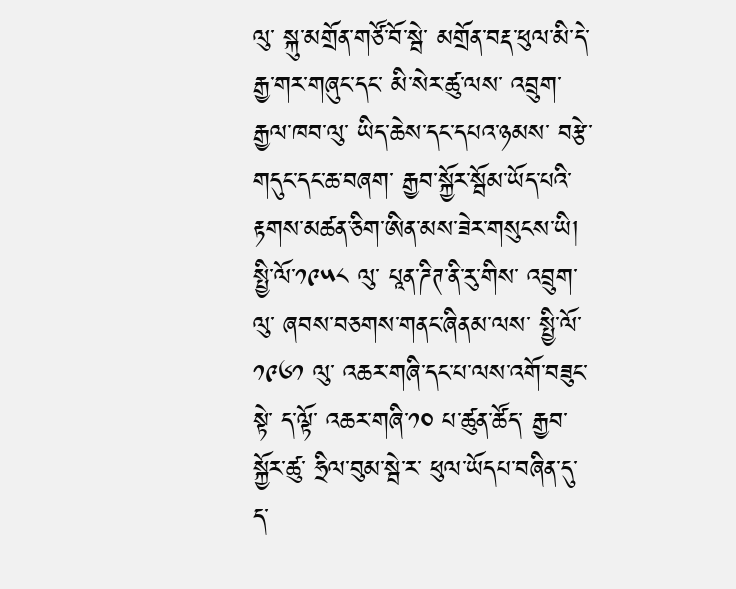ལུ་ སྐུ་མགྲོན་གཙོ་བོ་སྦེ་ མགྲོན་བརྡ་ཕུལ་མི་དེ་ རྒྱ་གར་གཞུང་དང་ མི་སེར་ཚུ་ལས་ འབྲུག་རྒྱལ་ཁབ་ལུ་ ཡིད་ཆེས་དང་དཔའ་ཉམས་ བརྩེ་གདུང་དང་ཆ་བཞག་ རྒྱབ་སྐྱོར་སྦོམ་ཡོད་པའི་ རྟགས་མཚན་ཅིག་ཨིན་མས་ཟེར་གསུངས་ཡི། སྤྱི་ལོ་༡༩༥༨ ལུ་ པཱན་ཌིཊ་ནི་རུ་གིས་ འབྲུག་ལུ་ ཞབས་བཅགས་གནང་ཞིནམ་ལས་ སྤྱི་ལོ་༡༩༦༡ ལུ་ འཆར་གཞི་དང་པ་ལས་འགོ་བཟུང་སྟེ་ ད་ལྟོ་ འཆར་གཞི་༡༠ པ་ཚུན་ཚོད་ རྒྱབ་སྐྱོར་ཚུ་ ཧྲིལ་བུམ་སྦེ་ར་ ཕུལ་ཡོདཔ་བཞིན་དུ་ ད་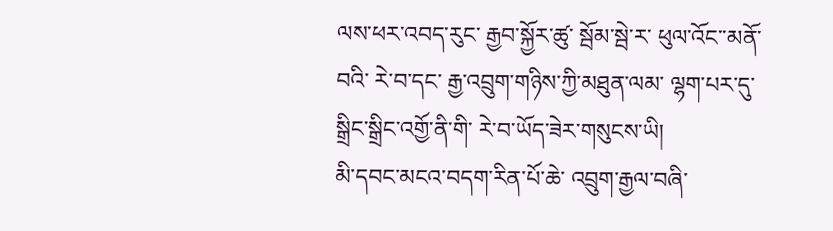ལས་ཕར་འབད་རུང་ རྒྱབ་སྐྱོར་ཚུ་ སྦོམ་སྦེ་ར་ ཕུལ་འོང་་མནོ་བའི་ རེ་བ་དང་ རྒྱ་འབྲུག་གཉིས་ཀྱི་མཐུན་ལམ་ ལྷག་པར་དུ་ སྒྲིང་སྒྲིང་འགྱོ་ནི་གི་ རེ་བ་ཡོད་ཟེར་གསུངས་ཡི།
མི་དབང་མངའ་བདག་རིན་པོ་ཆེ་ འབྲུག་རྒྱལ་བཞི་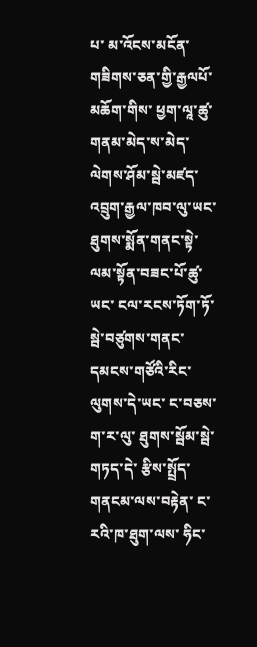པ་ མ་འོངས་མངོན་གཟིགས་ཅན་གྱི་རྒྱལཔོ་མཆོག་གིས་ ཕྱག་ལཱ་ཚུ་ གནམ་མེད་ས་མེད་ ལེགས་ཤོམ་སྦེ་མཛད་ འབྲུག་རྒྱལ་ཁབ་ལུ་ཡང་ ཐུགས་སྨོན་གནང་སྟེ་ ལམ་སྟོན་བཟང་པོ་ཚུ་ཡང་ ངལ་རངས་ཏོག་ཏོ་སྦེ་བཙུགས་གནང་ དམངས་གཙོའི་རིང་ལུགས་དེ་ཡང་ ང་བཅས་ག་ར་ལུ་ ཐུགས་སྦོམ་སྦེ་གཏད་དེ་ རྩིས་སྤྲོད་གནངམ་ལས་བརྟེན་ ང་རའི་ཁ་ཐུག་ལས་ ཧིང་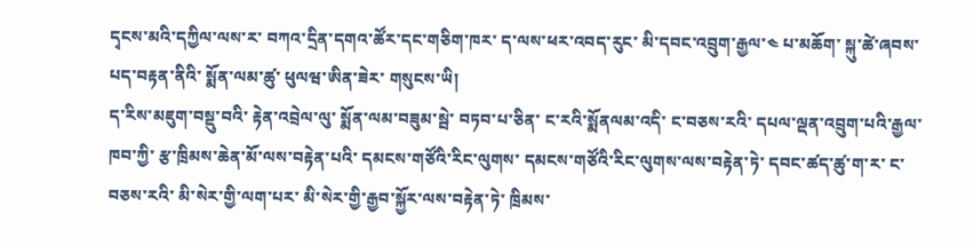དྭངས་མའི་དཀྱིལ་ལས་ར་ བཀའ་དྲིན་དགའ་ཚོར་དང་གཅིག་ཁར་ ད་ལས་ཕར་འབད་རུང་ མི་དབང་འབྲུག་རྒྱལ་༤ པ་མཆོག་ སྐུ་ཚེ་ཞབས་པད་བརྟན་ནིའི་ སྨོན་ལམ་ཚུ་ ཕུལཝ་ཨིན་ཟེར་ གསུངས་ཡི།
ད་རིས་མཇུག་བསྡུ་བའི་ རྟེན་འབྲེལ་ལུ་ སྨོན་ལམ་བཟུམ་སྦེ་ བཏབ་པ་ཅིན་ ང་རའི་སྨོནལམ་འདི་ ང་བཅས་རའི་ དཔལ་ལྡན་འབྲུག་པའི་རྒྱལ་ཁབ་ཀྱི་ རྩ་ཁྲིམས་ཆེན་མོ་ལས་བརྟེན་པའི་ དམངས་གཙོའི་རིང་ལུགས་ དམངས་གཙོའི་རིང་ལུགས་ལས་བརྟེན་ཏེ་ དབང་ཚད་ཚུ་ག་ར་ ང་བཅས་རའི་ མི་སེར་གྱི་ལག་པར་ མི་སེར་གྱི་རྒྱབ་སྐྱོར་ལས་བརྟེན་ཏེ་ ཁྲིམས་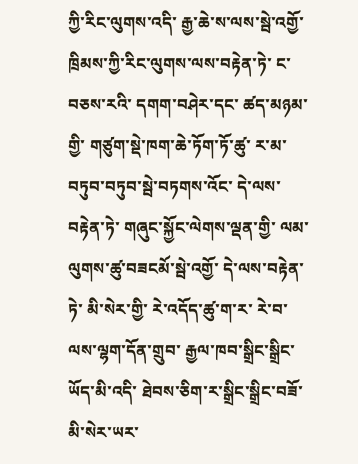ཀྱི་རིང་ལུགས་འདི་ རྒྱ་ཆེ་ས་ལས་སྦེ་འགྱོ་ ཁྲིམས་ཀྱི་རིང་ལུགས་ལས་བརྟེན་ཏེ་ ང་བཅས་རའི་ དགག་བཤེར་དང་ ཚད་མཉམ་གྱི་ གཙུག་སྡེ་ཁག་ཆེ་ཏོག་ཏོ་ཚུ་ ར་མ་བཏུབ་བཏུབ་སྦེ་བཏགས་འོང་ དེ་ལས་བརྟེན་ཏེ་ གཞུང་སྐྱོང་ལེགས་ལྡན་གྱི་ ལམ་ལུགས་ཚུ་བཟངམོ་སྦེ་འགྱོ་ དེ་ལས་བརྟེན་ཏེ་ མི་སེར་གྱི་ རེ་འདོད་ཚུ་ག་ར་ རེ་བ་ལས་ལྷག་དོན་གྲུབ་ རྒྱལ་ཁབ་སྒྲིང་སྒྲིང་ཡོད་མི་འདི་ ཐེབས་ཅིག་ར་སྒྲིང་སྒྲིང་བཟོ་ མི་སེར་ཡར་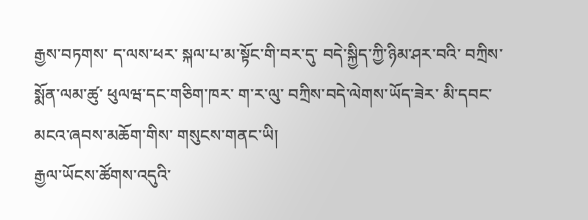རྒྱས་བཏགས་ ད་ལས་ཕར་ སྐལ་པ་མ་སྟོང་གི་བར་དུ་ བདེ་སྐྱིད་ཀྱི་ཉིམ་ཤར་བའི་ བཀྲིས་སྨོན་ལམ་ཚུ་ ཕུལཝ་དང་གཅིག་ཁར་ ག་ར་ལུ་ བཀྲིས་བདེ་ལེགས་ཡོད་ཟེར་ མི་དབང་མངའ་ཞབས་མཆོག་གིས་ གསུངས་གནང་ཡི།
རྒྱལ་ཡོངས་ཚོགས་འདུའི་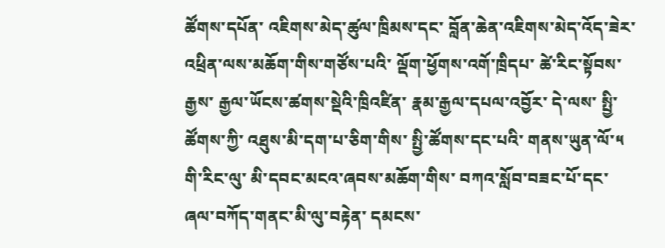ཚོགས་དཔོན་ འཇིགས་མེད་ཚུལ་ཁྲིམས་དང་ བློན་ཆེན་འཇིགས་མེད་འོད་ཟེར་འཕྲིན་ལས་མཆོག་གིས་གཙོས་པའི་ ལྡོག་ཕྱོགས་འགོ་ཁྲིདཔ་ ཚེ་རིང་སྟོབས་རྒྱས་ རྒྱལ་ཡོངས་ཚགས་སྡེའི་ཁྲིའཛིན་ རྣམ་རྒྱལ་དཔལ་འབྱོར་ དེ་ལས་ སྤྱི་ཚོགས་ཀྱི་ འཐུས་མི་དག་པ་ཅིག་གིས་ སྤྱི་ཚོགས་དང་པའི་ གནས་ཡུན་ལོ་༥ གི་རིང་ལུ་ མི་དབང་མངའ་ཞབས་མཆོག་གིས་ བཀའ་སློབ་བཟང་པོ་དང་ ཞལ་བཀོད་གནང་མི་ལུ་བརྟེན་ དམངས་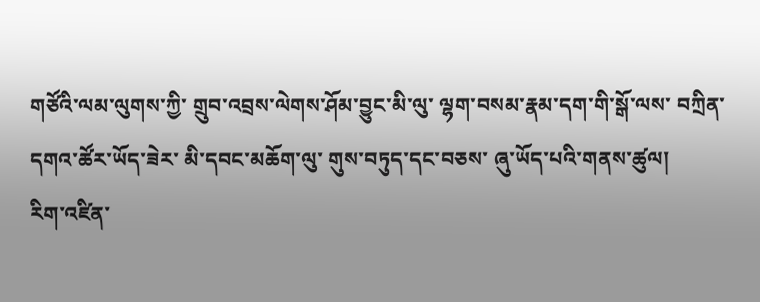གཙོའི་ལམ་ལུགས་ཀྱི་ གྲུབ་འབྲས་ལེགས་ཤོམ་བྱུང་མི་ལུ་ ལྷག་བསམ་རྣམ་དག་གི་སྒོ་ལས་ བཀྲིན་དགའ་ཚོར་ཡོད་ཟེར་ མི་དབང་མཆོག་ལུ་ གུས་བཏུད་དང་བཅས་ ཞུ་ཡོད་པའི་གནས་ཚུལ།
རིག་འཛིན་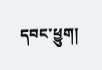དབང་ཕྱུག།